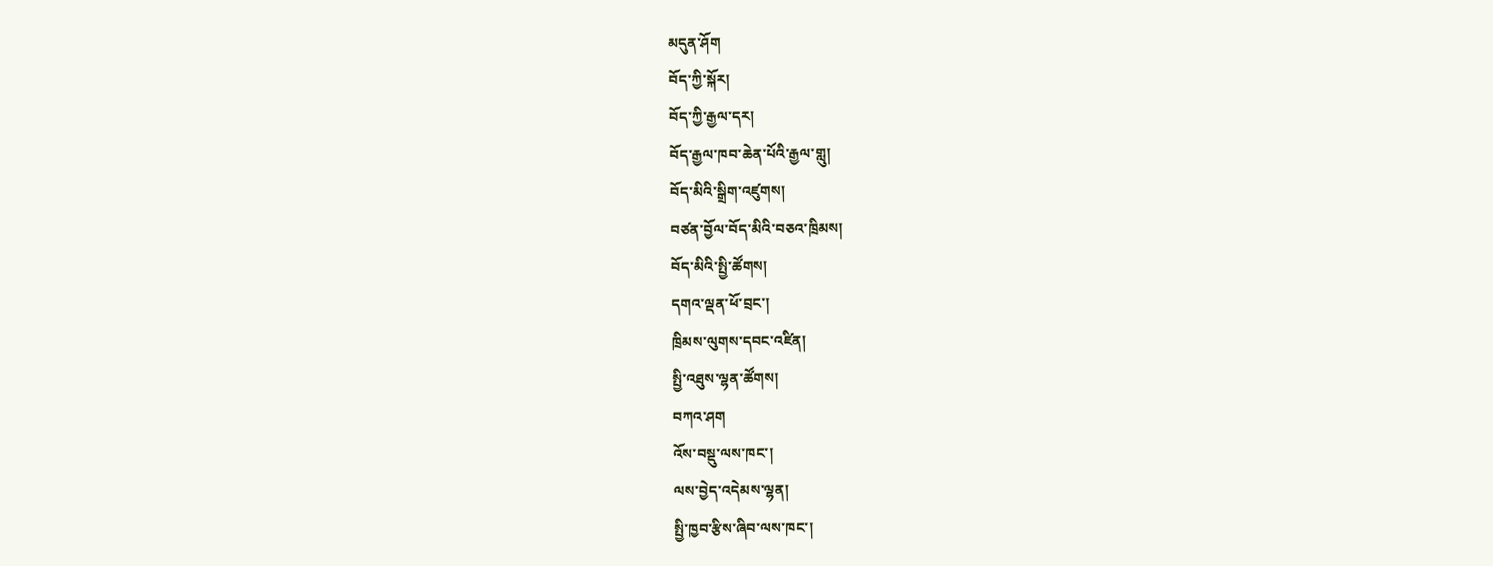མདུན་ཤོག
བོད་ཀྱི་སྐོར།
བོད་ཀྱི་རྒྱལ་དར།
བོད་རྒྱལ་ཁབ་ཆེན་པོའི་རྒྱལ་གླུ།
བོད་མིའི་སྒྲིག་འཛུགས།
བཙན་བྱོལ་བོད་མིའི་བཅའ་ཁྲིམས།
བོད་མིའི་སྤྱི་ཚོགས།
དགའ་ལྡན་ཕོ་བྲང་།
ཁྲིམས་ལུགས་དབང་འཛིན།
སྤྱི་འཐུས་ལྷན་ཚོགས།
བཀའ་ཤག
འོས་བསྡུ་ལས་ཁང་།
ལས་བྱེད་འདེམས་ལྷན།
སྤྱི་ཁྱབ་རྩིས་ཞིབ་ལས་ཁང་།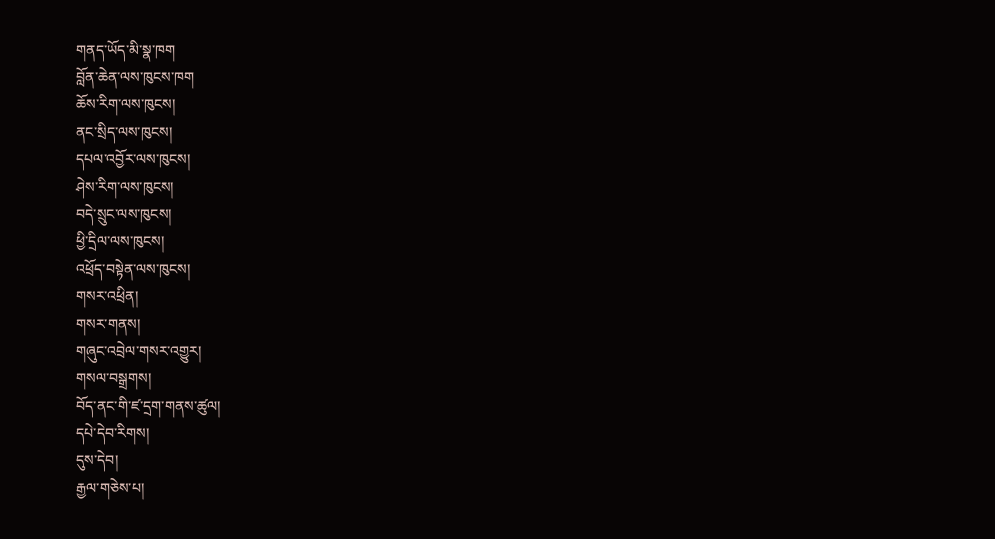གནད་ཡོད་མི་སྣ་ཁག
བློན་ཆེན་ལས་ཁུངས་ཁག
ཆོས་རིག་ལས་ཁུངས།
ནང་སྲིད་ལས་ཁུངས།
དཔལ་འབྱོར་ལས་ཁུངས།
ཤེས་རིག་ལས་ཁུངས།
བདེ་སྲུང་ལས་ཁུངས།
ཕྱི་དྲིལ་ལས་ཁུངས།
འཕྲོད་བསྟེན་ལས་ཁུངས།
གསར་འཕྲིན།
གསར་གནས།
གཞུང་འབྲེལ་གསར་འགྱུར།
གསལ་བསྒྲགས།
བོད་ནང་གི་ཛ་དྲག་གནས་ཚུལ།
དཔེ་དེབ་རིགས།
དུས་དེབ།
རྒྱལ་གཅེས་པ།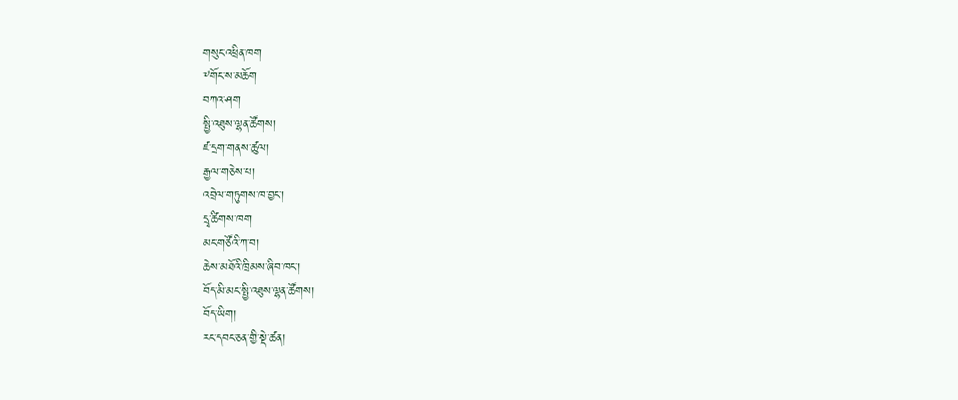གསུང་འཕྲིན་ཁག
༸གོང་ས་མཆོག
བཀའ་ཤག
སྤྱི་འཐུས་ལྷན་ཚོགས།
ཛ་དྲག་གནས་ཚུལ།
རྒྱལ་གཅེས་པ།
འབྲེལ་གཏུགས་ཁ་བྱང་།
དྲྭ་ཚིགས་ཁག
མང་གཙོའི་ཀ་བ།
ཆེས་མཐོའི་ཁྲིམས་ཞིབ་ཁང་།
བོད་མི་མང་སྤྱི་འཐུས་ལྷན་ཚོགས།
བོད་ཡིག།
རང་དབང་ཅན་གྱི་སྡེ་ཚན།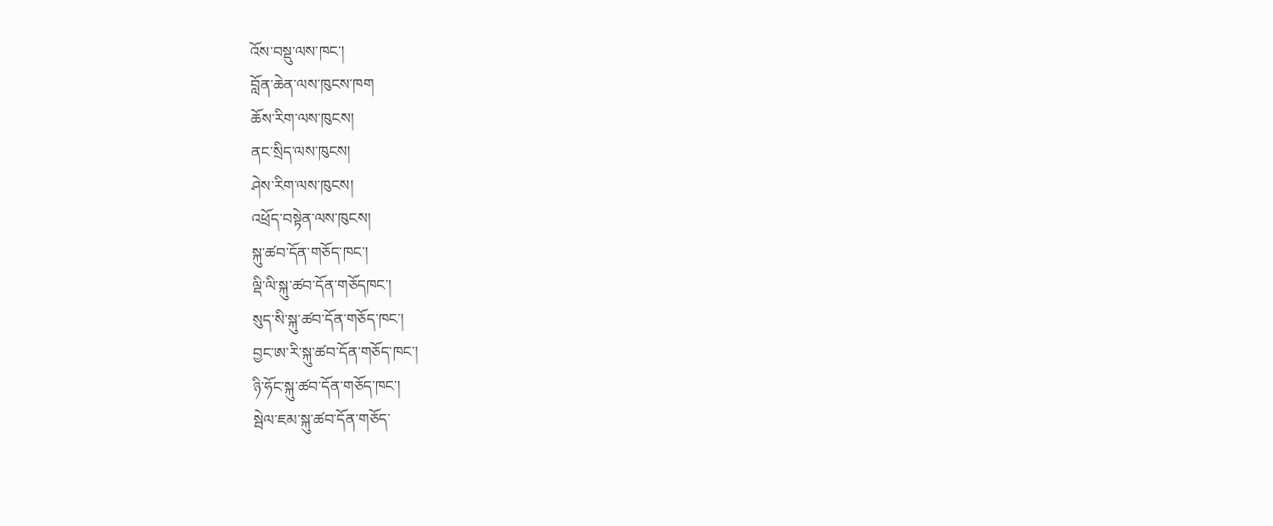འོས་བསྡུ་ལས་ཁང་།
བློན་ཆེན་ལས་ཁུངས་ཁག
ཆོས་རིག་ལས་ཁུངས།
ནང་སྲིད་ལས་ཁུངས།
ཤེས་རིག་ལས་ཁུངས།
འཕྲོད་བསྟེན་ལས་ཁུངས།
སྐུ་ཚབ་དོན་གཅོད་ཁང་།
ལྡི་ལི་སྐུ་ཚབ་དོན་གཅོདཁང་།
སུད་སི་སྐུ་ཚབ་དོན་གཅོད་ཁང་།
བྱང་ཨ་རི་སྐུ་ཚབ་དོན་གཅོད་ཁང་།
ཉི་ཧོང་སྐུ་ཚབ་དོན་གཅོད་ཁང་།
སྦེལ་ཇམ་སྐུ་ཚབ་དོན་གཅོད་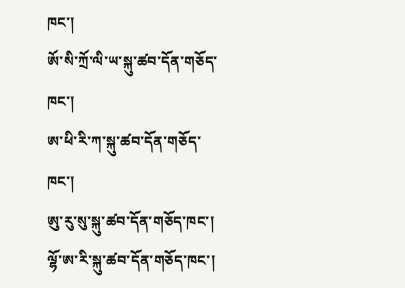ཁང་།
ཨོ་སི་ཀྲོ་ལི་ཡ་སྐུ་ཚབ་དོན་གཅོད་ཁང་།
ཨ་ཕི་རི་ཀ་སྐུ་ཚབ་དོན་གཅོད་ཁང་།
ཨུ་རུ་སུ་སྐུ་ཚབ་དོན་གཅོད་ཁང་།
ལྷོ་ཨ་རི་སྐུ་ཚབ་དོན་གཅོད་ཁང་།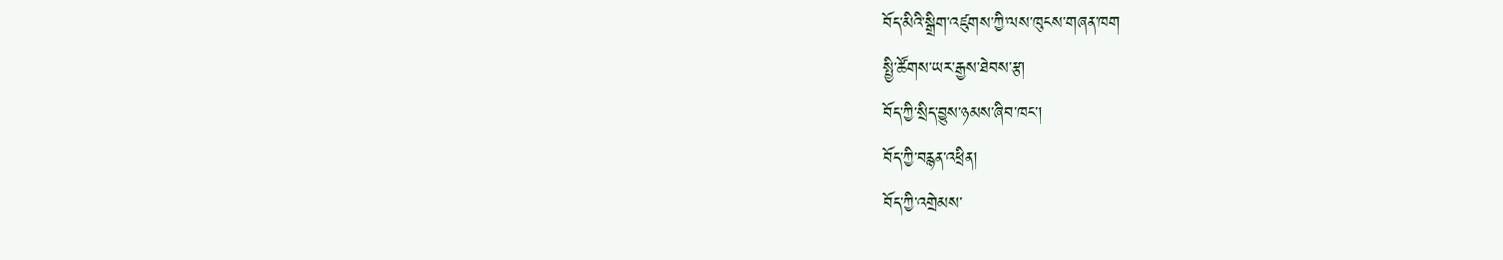བོད་མིའི་སྒྲིག་འཛུགས་ཀྱི་ལས་ཁུངས་གཞན་ཁག
སྤྱི་ཚོགས་ཡར་རྒྱས་ཐེབས་རྩ།
བོད་ཀྱི་སྲིད་བྱུས་ཉམས་ཞིབ་ཁང་།
བོད་ཀྱི་བརྙན་འཕྲིན།
བོད་ཀྱི་འགྲེམས་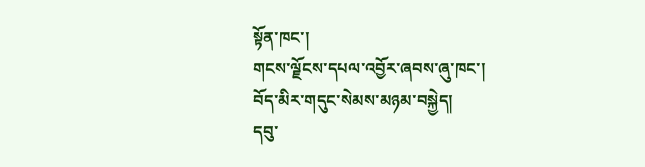སྟོན་ཁང་།
གངས་ལྗོངས་དཔལ་འབྱོར་ཞབས་ཞུ་ཁང་།
བོད་མིར་གདུང་སེམས་མཉམ་བསྐྱེད།
དབུ་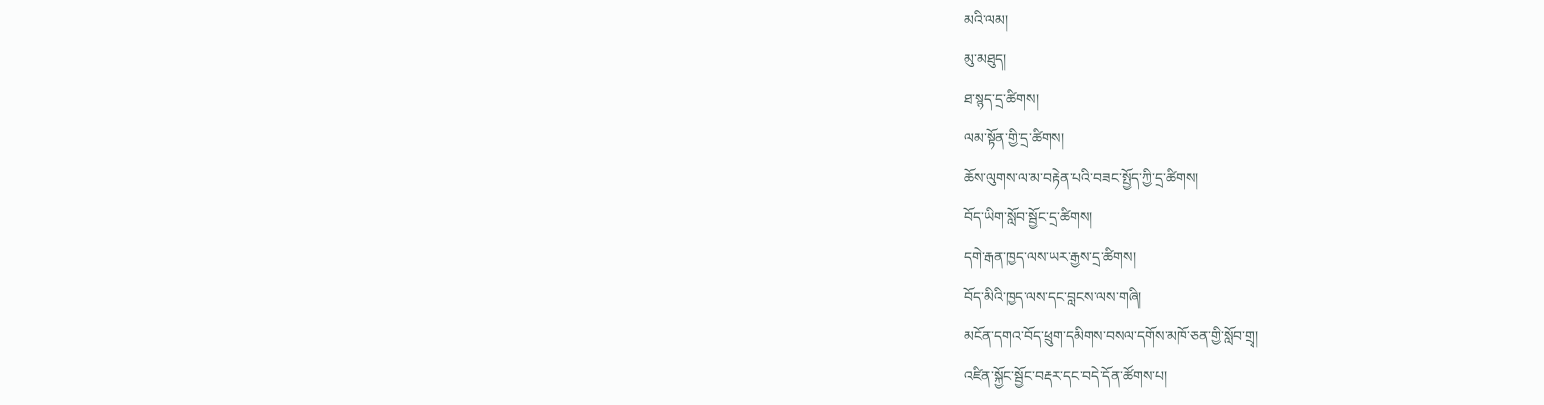མའི་ལམ།
མུ་མཐུད།
ཐ་སྙད་དྲ་ཚིགས།
ལམ་སྟོན་གྱི་དྲ་ཚིགས།
ཆོས་ལུགས་ལ་མ་བརྟེན་པའི་བཟང་སྤྱོད་ཀྱི་དྲ་ཚིགས།
བོད་ཡིག་སློབ་སྦྱོང་དྲ་ཚིགས།
དགེ་རྒན་ཁྱད་ལས་ཡར་རྒྱས་དྲ་ཚིགས།
བོད་མིའི་ཁྱད་ལས་དང་བླངས་ལས་གཞི།
མངོན་དགའ་བོད་ཕྲུག་དམིགས་བསལ་དགོས་མཁོ་ཅན་གྱི་སློབ་གྲྭ།
འཛིན་སྐྱོང་སྦྱོང་བརྡར་དང་བདེ་དོན་ཚོགས་པ།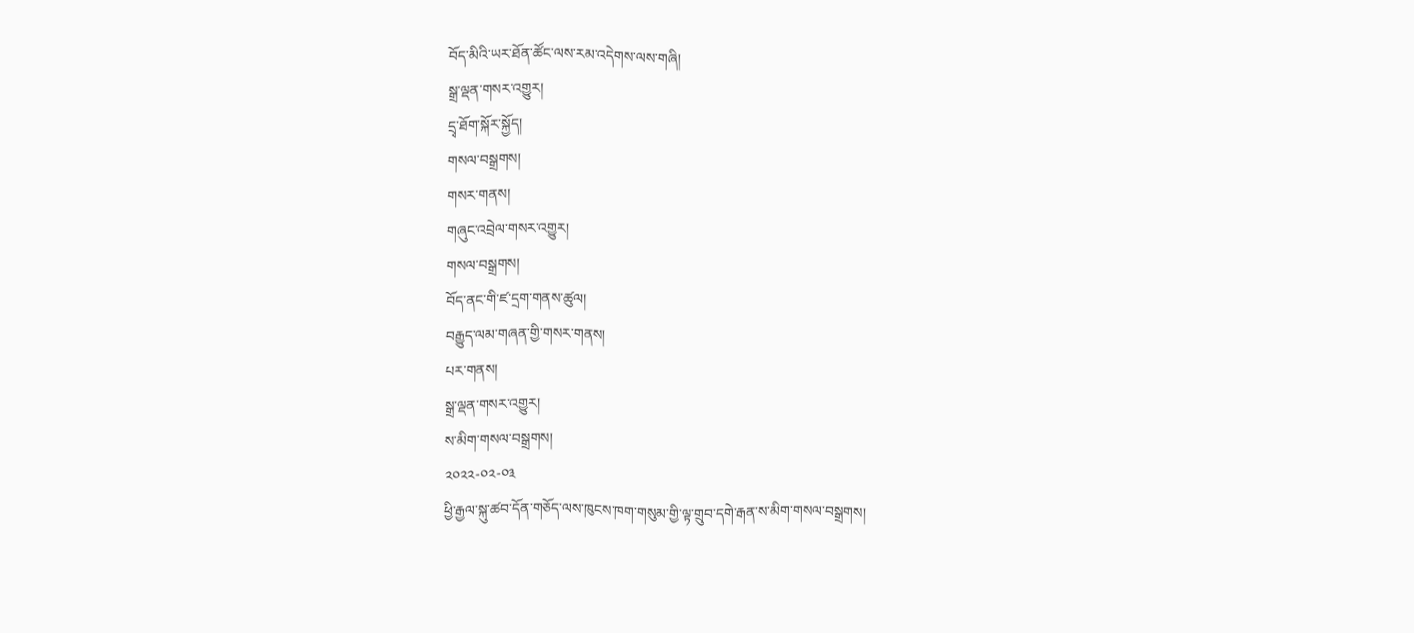བོད་མིའི་ཡར་ཐོན་ཚོང་ལས་རམ་འདེགས་ལས་གཞི།
སྒྲ་ལྡན་གསར་འགྱུར།
དྲྭ་ཐོག་སྐོར་སྐྱོད།
གསལ་བསྒྲགས།
གསར་གནས།
གཞུང་འབྲེལ་གསར་འགྱུར།
གསལ་བསྒྲགས།
བོད་ནང་གི་ཛ་དྲག་གནས་ཚུལ།
བརྒྱུད་ལམ་གཞན་གྱི་གསར་གནས།
པར་གནས།
སྒྲ་ལྡན་གསར་འགྱུར།
ས་མིག་གསལ་བསྒྲགས།
༢༠༢༢-༠༢-༠༣
ཕྱི་རྒྱལ་སྐུ་ཚབ་དོན་གཅོད་ལས་ཁུངས་ཁག་གསུམ་གྱི་ལྟ་གྲུབ་དགེ་རྒན་ས་མིག་གསལ་བསྒྲགས།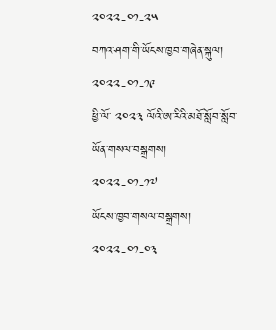༢༠༢༢-༠༡-༢༥
བཀའ་ཤག་གི་ཡོངས་ཁྱབ་གཞེན་སྐུལ།
༢༠༢༢-༠༡-༡༩
ཕྱི་ལོ་ ༢༠༢༣ ལོའི་ཨ་རིའི་མཐོ་སློབ་སློབ་ཡོན་གསལ་བསྒྲགས།
༢༠༢༢-༠༡-༡༧
ཡོངས་ཁྱབ་གསལ་བསྒྲགས།
༢༠༢༢-༠༡-༠༣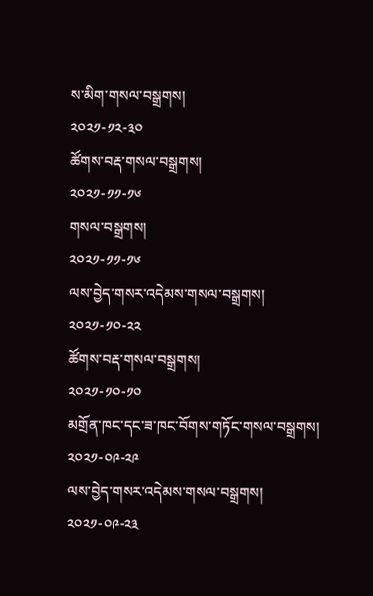ས་མིག་གསལ་བསྒྲགས།
༢༠༢༡-༡༢-༣༠
ཚོགས་བརྡ་གསལ་བསྒྲགས།
༢༠༢༡-༡༡-༡༦
གསལ་བསྒྲགས།
༢༠༢༡-༡༡-༡༦
ལས་བྱེད་གསར་འདེམས་གསལ་བསྒྲགས།
༢༠༢༡-༡༠-༢༢
ཚོགས་བརྡ་གསལ་བསྒྲགས།
༢༠༢༡-༡༠-༡༠
མགྲོན་ཁང་དང་ཟ་ཁང་བོགས་གཏོང་གསལ་བསྒྲགས།
༢༠༢༡-༠༩-༢༩
ལས་བྱེད་གསར་འདེམས་གསལ་བསྒྲགས།
༢༠༢༡-༠༩-༢༣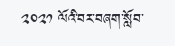༢༠༢༡ ལོའི་བར་བཞག་སློབ་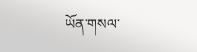ཡོན་གསལ་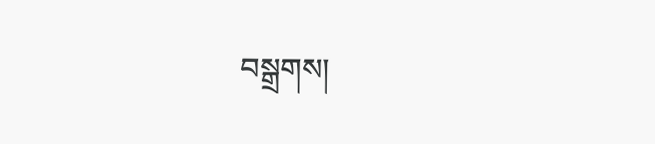བསྒྲགས།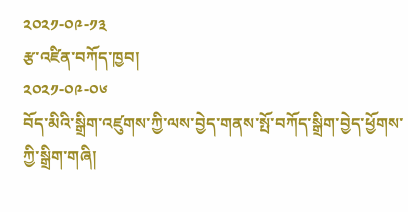༢༠༢༡-༠༩-༡༣
རྩ་འཛིན་བཀོད་ཁྱབ།
༢༠༢༡-༠༩-༠༦
བོད་མིའི་སྒྲིག་འཛུགས་ཀྱི་ལས་བྱེད་གནས་སྤོ་བཀོད་སྒྲིག་བྱེད་ཕྱོགས་ཀྱི་སྒྲིག་གཞི།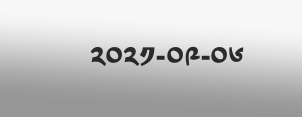༢༠༢༡-༠༩-༠༦